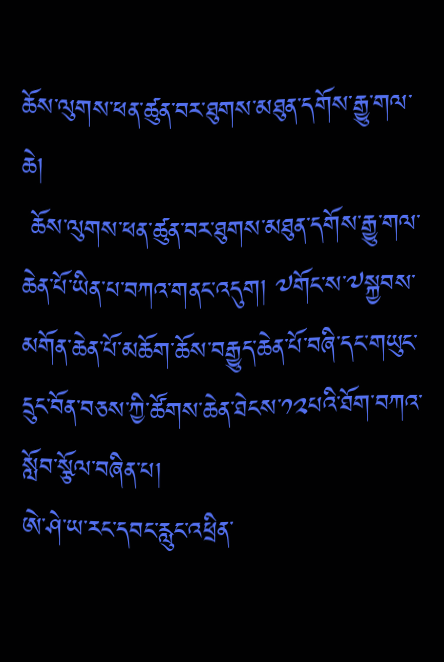ཆོས་ལུགས་ཕན་ཚུན་བར་ཐུགས་མཐུན་དགོས་རྒྱུ་གལ་ཆེ།
 ཆོས་ལུགས་ཕན་ཚུན་བར་ཐུགས་མཐུན་དགོས་རྒྱུ་གལ་ཆེན་པོ་ཡིན་པ་བཀའ་གནང་འདུག། ༧གོང་ས་༧སྐྱབས་མགོན་ཆེན་པོ་མཆོག་ཆོས་བརྒྱུད་ཆེན་པོ་བཞི་དང་གཡུང་དྲུང་བོན་བཅས་ཀྱི་ཚོགས་ཆེན་ཐེངས་༡༢པའི་ཐོག་བཀའ་སློབ་སྩོལ་བཞིན་པ།
ཨེ་ཤེ་ཡ་རང་དབང་རླུང་འཕྲིན་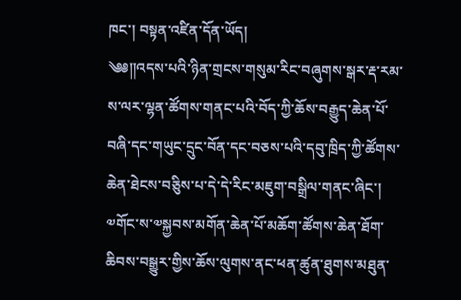ཁང་། བསྟན་འཛིན་དོན་ཡོད།
༄༅༎འདས་པའི་ཉིན་གྲངས་གསུམ་རིང་བཞུགས་སྒར་རྡ་རམ་ས་ལར་ལྷན་ཚོགས་གནང་པའི་བོད་ཀྱི་ཆོས་བརྒྱུད་ཆེན་པོ་བཞི་དང་གཡུང་དྲུང་བོན་དང་བཅས་པའི་དབུ་ཁྲིད་ཀྱི་ཚོགས་ཆེན་ཐེངས་བཅིུས་པ་དེ་དེ་རིང་མཇུག་བསྒྲིལ་གནང་ཞིང་། ༧གོང་ས་༧སྐྱབས་མགོན་ཆེན་པོ་མཆོག་ཚོགས་ཆེན་ཐོག་ཆིབས་བསྒྱུར་གྱིས་ཆོས་ལུགས་ནང་ཕན་ཚུན་ཐུགས་མཐུན་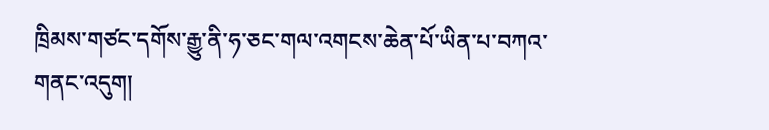ཁྲིམས་གཙང་དགོས་རྒྱུ་ནི་ཧ་ཅང་གལ་འགངས་ཆེན་པོ་ཡིན་པ་བཀའ་གནང་འདུག།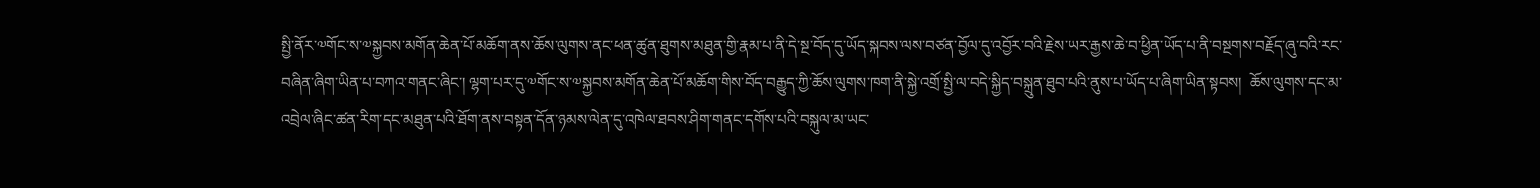སྤྱི་ནོར་༧གོང་ས་༧སྐྱབས་མགོན་ཆེན་པོ་མཆོག་ནས་ཆོས་ལུགས་ནང་ཕན་ཚུན་ཐུགས་མཐུན་གྱི་རྣམ་པ་ནི་དེ་སྔ་བོད་དུ་ཡོད་སྐབས་ལས་བཙན་བྱོལ་དུ་འབྱོར་བའི་རྗེས་ཡར་རྒྱས་ཆེ་བ་ཕྱིན་ཡོད་པ་ནི་བསྔགས་བརྗོད་ཞུ་བའི་རང་བཞིན་ཞིག་ཡིན་པ་བཀའ་གནང་ཞིང་། ལྷག་པར་དུ་༧གོང་ས་༧སྐྱབས་མགོན་ཆེན་པོ་མཆོག་གིས་བོད་བརྒྱུད་ཀྱི་ཆོས་ལུགས་ཁག་ནི་སྐྱེ་འགྲོ་སྤྱི་ལ་བདེ་སྐྱིད་བསྐྲུན་ཐུབ་པའི་ནུས་པ་ཡོད་པ་ཞིག་ཡིན་སྟབས།  ཆོས་ལུགས་དང་མ་འབྲེལ་ཞིང་ཚན་རིག་དང་མཐུན་པའི་ཐོག་ནས་བསྟན་དོན་ཉམས་ལེན་དུ་འཁེལ་ཐབས་ཤིག་གནང་དགོས་པའི་བསྐུལ་མ་ཡང་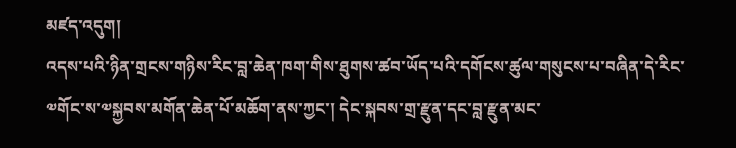མཛད་འདུག།
འདས་པའི་ཉིན་གྲངས་གཉིས་རིང་བླ་ཆེན་ཁག་གིས་ཐུགས་ཚབ་ཡོད་པའི་དགོངས་ཚུལ་གསུངས་པ་བཞིན་དེ་རིང་༧གོང་ས་༧སྐྱབས་མགོན་ཆེན་པོ་མཆོག་ནས་ཀྱང་། དེང་སྐབས་གྲ་རྫུན་དང་བླ་རྫུན་མང་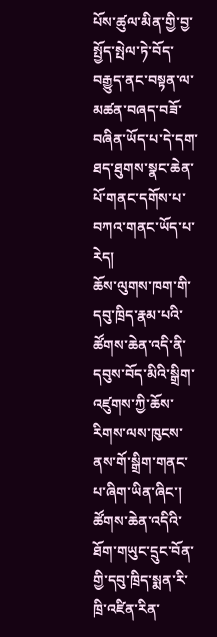པོས་ཚུལ་མིན་གྱི་བྱ་སྤྱོད་སྤེལ་ཏེ་བོད་བརྒྱུད་ནང་བསྟན་ལ་མཚན་བཞད་བཟོ་བཞིན་ཡོད་པ་དེ་དག་ཐད་ཐུགས་སྣང་ཆེན་པོ་གནང་དགོས་པ་བཀའ་གནང་ཡོད་པ་རེད།
ཆོས་ལུགས་ཁག་གི་དབུ་ཁྲིད་རྣམ་པའི་ཚོགས་ཆེན་འདི་ནི་དབུས་བོད་མིའི་སྒྲིག་འཛུགས་ཀྱི་ཆོས་རིགས་ལས་ཁུངས་ནས་གོ་སྒྲིག་གནང་པ་ཞིག་ཡིན་ཞིང་། ཚོགས་ཆེན་འདིའི་ཐོག་གཡུང་དྲུང་བོན་གྱི་དབུ་ཁྲིད་སྨན་རི་ཁྲི་འཛིན་རིན་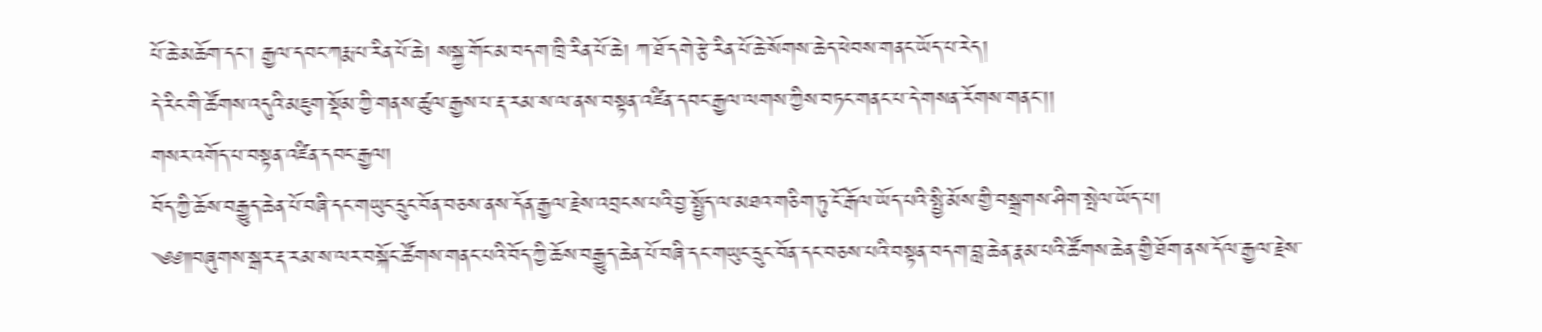པོ་ཆེ་མཆོག་དང་། རྒྱལ་དབང་ཀརྨ་པ་རིན་པོ་ཆེ། སསྐྱ་གོང་མ་བདག་ཁྲི་རིན་པོ་ཆེ། ཀ་ཐོ་དགེ་རྩེ་རིན་པོ་ཆེ་སོགས་ཆེད་ཕེབས་གནང་ཡོད་པ་རེད།
དེ་རིང་གི་ཚོགས་འདུའི་མཇུག་སྡོམ་ཀྱི་གནས་ཚུལ་རྒྱས་པ་རྡ་རམ་ས་ལ་ནས་བསྟན་འཛིན་དབང་རྒྱལ་ལགས་ཀྱིས་བཏང་གནང་པ་དེ་གསན་རོགས་གནང་།།
གསར་འགོད་པ་བསྟན་འཛིན་དབང་རྒྱལ།
བོད་ཀྱི་ཆོས་བརྒྱུད་ཆེན་པོ་བཞི་དང་གཡུང་དྲུང་བོན་བཅས་ནས་དོན་རྒྱལ་རྗེས་འབྲངས་པའི་བྱ་སྤྱོད་ལ་མཐའ་གཅིག་ཏུ་ངོ་རྒོལ་ཡོད་པའི་སྤྱི་མོས་གྱི་བསྒྲགས་ཤིག་སྤེལ་ཡོད་པ།
༄༅༎བཞུགས་སྒར་རྡ་རམ་ས་ལར་བསྐོང་ཚོགས་གནང་པའི་བོད་ཀྱི་ཆོས་བརྒྱུད་ཆེན་པོ་བཞི་དང་གཡུང་དྲུང་བོན་དང་བཅས་པའི་བསྟན་བདག་བླ་ཆེན་རྣམ་པའི་ཚོགས་ཆེན་གྱི་ཐོག་ནས་དོལ་རྒྱལ་རྗེས་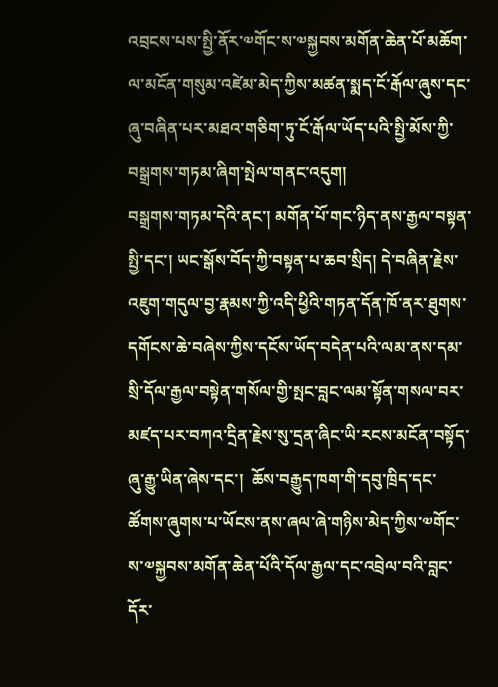འབྲངས་པས་སྤྱི་ནོར་༧གོང་ས་༧སྐྱབས་མགོན་ཆེན་པོ་མཆོག་ལ་མངོན་གསུམ་འཛེམ་མེད་ཀྱིས་མཚན་སྨད་ངོ་རྒོལ་ཞུས་དང་ཞུ་བཞིན་པར་མཐའ་གཅིག་ཏུ་ངོ་རྒོལ་ཡོད་པའི་སྤྱི་མོས་ཀྱི་བསྒྲགས་གཏམ་ཞིག་སྤེལ་གནང་འདུག།
བསྒྲགས་གཏམ་དེའི་ནང་། མགོན་པོ་གང་ཉིད་ནས་རྒྱལ་བསྟན་སྤྱི་དང་། ཡང་སྒོས་བོད་ཀྱི་བསྟན་པ་ཆབ་སྲིད། དེ་བཞིན་རྗེས་འཇུག་གདུལ་བྱ་རྣམས་ཀྱི་འདི་ཕྱིའི་གཏན་དོན་ཁོ་ནར་ཐུགས་དགོངས་ཆེ་བཞེས་ཀྱིས་དངོས་ཡོད་བདེན་པའི་ལམ་ནས་དམ་སྲི་དོལ་རྒྱལ་བསྟེན་གསོལ་གྱི་སྤང་བླང་ལམ་སྟོན་གསལ་བར་མཛད་པར་བཀའ་དྲིན་རྗེས་སུ་དྲན་ཞིང་ཡི་རངས་མངོན་བསྟོད་ཞུ་རྒྱུ་ཡིན་ཞེས་དང་།  ཆོས་བརྒྱུད་ཁག་གི་དབུ་ཁྲིད་དང་ཚོགས་ཞུགས་པ་ཡོངས་ནས་ཞལ་ཞེ་གཉིས་མེད་ཀྱིས་༧གོང་ས་༧སྐྱབས་མགོན་ཆེན་པོའི་དོལ་རྒྱལ་དང་འབྲེལ་བའི་བླང་དོར་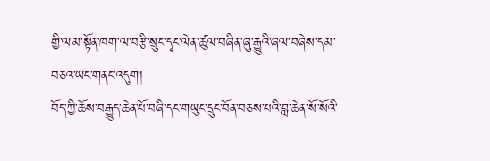གྱི་ལམ་སྟོན་ཁག་ལ་བརྩི་སྲུང་དྭང་ལེན་ཚུལ་བཞིན་ཞུ་རྒྱུའི་ཞལ་བཞེས་དམ་བཅའ་ཡང་གནང་འདུག།
བོད་ཀྱི་ཆོས་བརྒྱུད་ཆེན་པོ་བཞི་དང་གཡུང་དྲུང་བོན་བཅས་པའི་བླ་ཆེན་སོ་སོའི་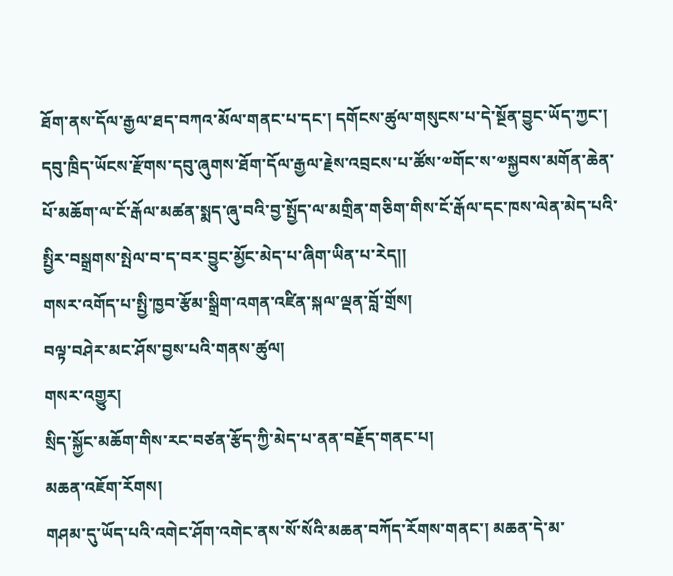ཐོག་ནས་དོལ་རྒྱལ་ཐད་བཀའ་མོལ་གནང་པ་དང་། དགོངས་ཚུལ་གསུངས་པ་དེ་སྔོན་བྱུང་ཡོད་ཀྱང་། དབུ་ཁྲིད་ཡོངས་རྫོགས་དབུ་ཞུགས་ཐོག་དོལ་རྒྱལ་རྗེས་འབྲངས་པ་ཚོས་༧གོང་ས་༧སྐྱབས་མགོན་ཆེན་པོ་མཆོག་ལ་ངོ་རྒོལ་མཚན་སྨད་ཞུ་བའི་བྱ་སྤྱོད་ལ་མགྲིན་གཅིག་གིས་ངོ་རྒོལ་དང་ཁས་ལེན་མེད་པའི་སྤྱིར་བསྒྲགས་སྤེལ་བ་ད་བར་བྱུང་མྱོང་མེད་པ་ཞིག་ཡིན་པ་རེད།།
གསར་འགོད་པ་སྤྱི་ཁྱབ་རྩོམ་སྒྲིག་འགན་འཛིན་སྐལ་ལྡན་བློ་གྲོས།
བལྟ་བཤེར་མང་ཤོས་བྱས་པའི་གནས་ཚུལ།
གསར་འགྱུར།
སྲིད་སྐྱོང་མཆོག་གིས་རང་བཙན་རྩོད་ཀྱི་མེད་པ་ནན་བརྗོད་གནང་པ།
མཆན་འཇོག་རོགས།
གཤམ་དུ་ཡོད་པའི་འགེང་ཤོག་འགེང་ནས་སོ་སོའི་མཆན་བཀོད་རོགས་གནང་། མཆན་དེ་མ་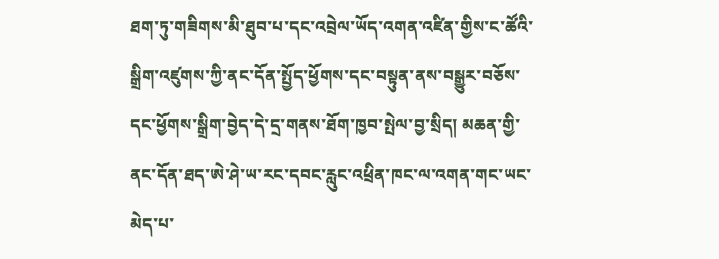ཐག་ཏུ་གཟིགས་མི་ཐུབ་པ་དང་འབྲེལ་ཡོད་འགན་འཛིན་གྱིས་ང་ཚོའི་སྒྲིག་འཛུགས་ཀྱི་ནང་དོན་སྤྱོད་ཕྱོགས་དང་བསྟུན་ནས་བསྒྱུར་བཅོས་དང་ཕྱོགས་སྒྲིག་བྱེད་དེ་དྲ་གནས་ཐོག་ཁྱབ་སྤེལ་བྱ་སྲིད། མཆན་གྱི་ནང་དོན་ཐད་ཨེ་ཤེ་ཡ་རང་དབང་རླུང་འཕྲིན་ཁང་ལ་འགན་གང་ཡང་མེད་པ་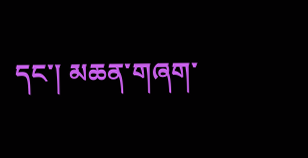དང་། མཆན་གཞག་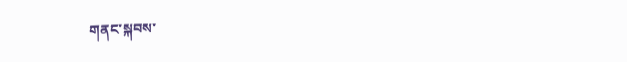གནང་སྐབས་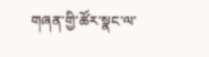གཞན་གྱི་ཚོར་སྣང་ལ་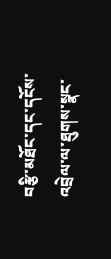བརྩི་མཐོང་དང་དངོས་འབྲེལ་ལ་ཐུགས་སྣང་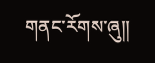གནང་རོགས་ཞུ༎